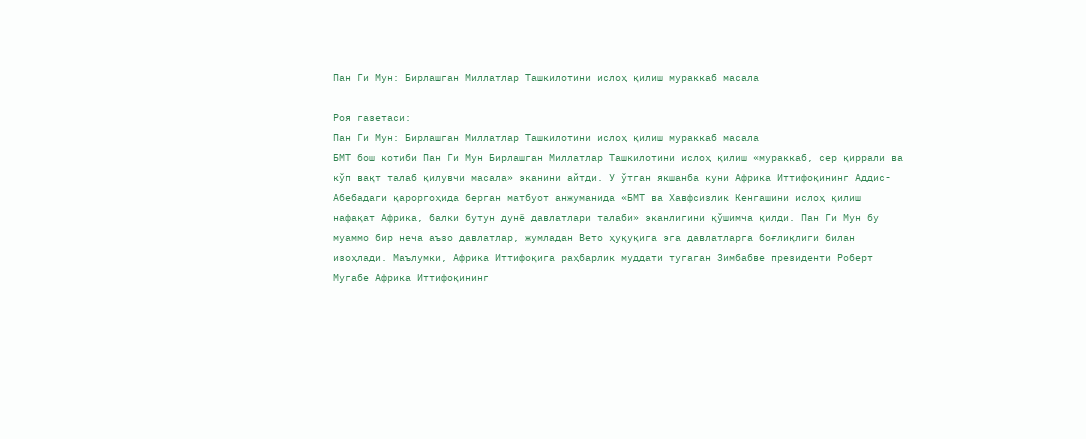Пан Ги Мун: Бирлашган Миллатлар Ташкилотини ислоҳ қилиш мураккаб масала

Роя газетаси:
Пан Ги Мун: Бирлашган Миллатлар Ташкилотини ислоҳ қилиш мураккаб масала
БМТ бош котиби Пан Ги Мун Бирлашган Миллатлар Ташкилотини ислоҳ қилиш «мураккаб, сер қиррали ва кўп вақт талаб қилувчи масала» эканини айтди. У ўтган якшанба куни Африка Иттифоқининг Аддис-Абебадаги қароргоҳида берган матбуот анжуманида «БМТ ва Хавфсизлик Кенгашини ислоҳ қилиш нафақат Африка, балки бутун дунё давлатлари талаби» эканлигини қўшимча қилди. Пан Ги Мун бу муаммо бир неча аъзо давлатлар, жумладан Вето ҳуқуқига эга давлатларга боғлиқлиги билан изоҳлади. Маълумки, Африка Иттифоқига раҳбарлик муддати тугаган Зимбабве президенти Роберт Мугабе Африка Иттифоқининг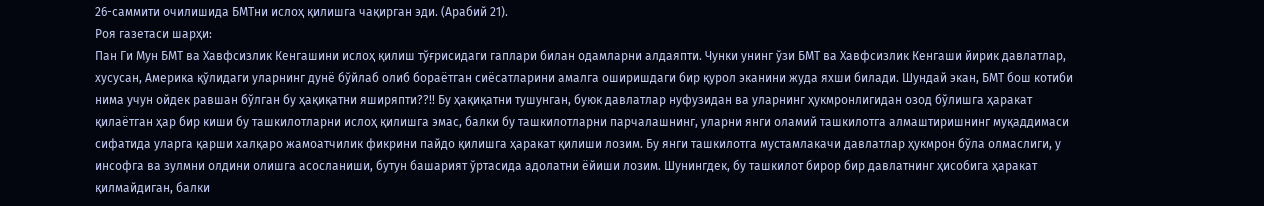26-саммити очилишида БМТни ислоҳ қилишга чақирган эди. (Арабий 21).
Роя газетаси шарҳи:
Пан Ги Мун БМТ ва Хавфсизлик Кенгашини ислоҳ қилиш тўғрисидаги гаплари билан одамларни алдаяпти. Чунки унинг ўзи БМТ ва Хавфсизлик Кенгаши йирик давлатлар, хусусан, Америка қўлидаги уларнинг дунё бўйлаб олиб бораётган сиёсатларини амалга оширишдаги бир қурол эканини жуда яхши билади. Шундай экан, БМТ бош котиби нима учун ойдек равшан бўлган бу ҳақиқатни яширяпти??!! Бу ҳақиқатни тушунган, буюк давлатлар нуфузидан ва уларнинг ҳукмронлигидан озод бўлишга ҳаракат қилаётган ҳар бир киши бу ташкилотларни ислоҳ қилишга эмас, балки бу ташкилотларни парчалашнинг, уларни янги оламий ташкилотга алмаштиришнинг муқаддимаси сифатида уларга қарши халқаро жамоатчилик фикрини пайдо қилишга ҳаракат қилиши лозим. Бу янги ташкилотга мустамлакачи давлатлар ҳукмрон бўла олмаслиги, у инсофга ва зулмни олдини олишга асосланиши, бутун башарият ўртасида адолатни ёйиши лозим. Шунингдек, бу ташкилот бирор бир давлатнинг ҳисобига ҳаракат қилмайдиган, балки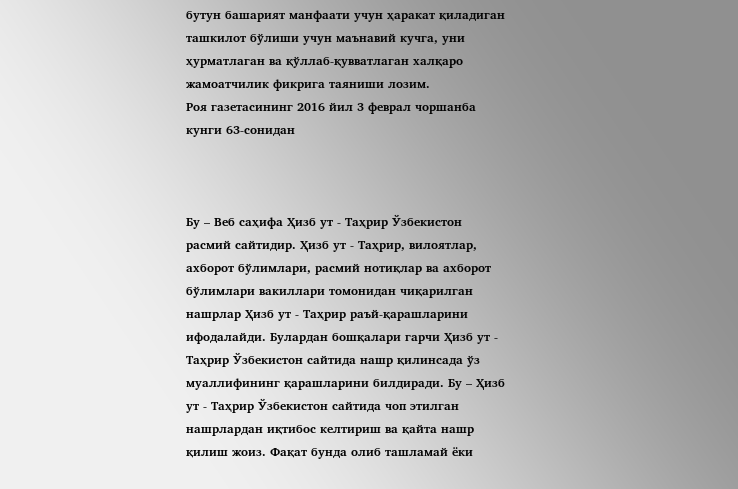бутун башарият манфаати учун ҳаракат қиладиган ташкилот бўлиши учун маънавий кучга, уни ҳурматлаган ва қўллаб-қувватлаган халқаро жамоатчилик фикрига таяниши лозим.
Роя газетасининг 2016 йил 3 феврал чоршанба кунги 63-сонидан



Бу – Веб саҳифа Ҳизб ут - Таҳрир Ўзбекистон расмий сайтидир. Ҳизб ут - Таҳрир, вилоятлар, ахборот бўлимлари, расмий нотиқлар ва ахборот бўлимлари вакиллари томонидан чиқарилган нашрлар Ҳизб ут - Таҳрир раъй-қарашларини ифодалайди. Булардан бошқалари гарчи Ҳизб ут - Таҳрир Ўзбекистон сайтида нашр қилинсада ўз муаллифининг қарашларини билдиради. Бу – Ҳизб ут - Таҳрир Ўзбекистон сайтида чоп этилган нашрлардан иқтибос келтириш ва қайта нашр қилиш жоиз. Фақат бунда олиб ташламай ёки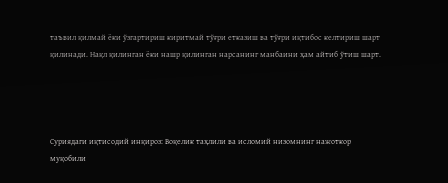таъвил қилмай ёки ўзгартириш киритмай тўғри етказиш ва тўғри иқтибос келтириш шарт қилинади. Нақл қилинган ёки нашр қилинган нарсанинг манбаини ҳам айтиб ўтиш шарт.




Суриядаги иқтисодий инқироз: Воқелик таҳлили ва исломий низомнинг нажоткор муқобили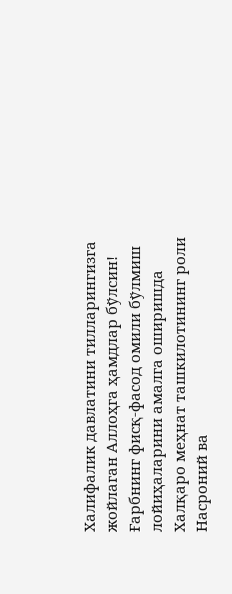Халифалик давлатини тилларингизга жойлаган Аллоҳга ҳамдлар бўлсин!
Ғарбнинг фисқ-фасод омили бўлмиш лойиҳаларини амалга оширишда Халқаро меҳнат ташкилотининг роли
Насроний ва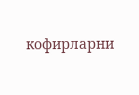кофирларни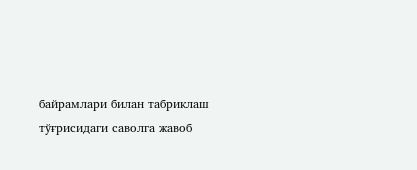байрамлари билан табриклаш тўғрисидаги саволга жавоб